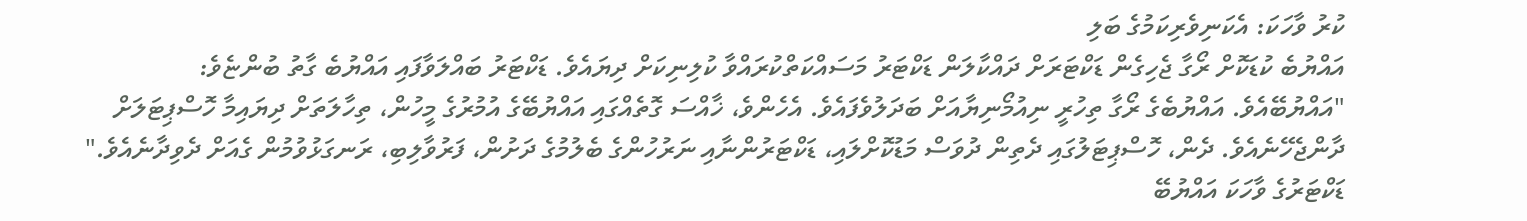ކުރު ވާހަކަ: އެކަނިވެރިކަމުގެ ބަލި
އައްޔުބެ ކުޑަކޮށް ރޯގާ ޖެހިގެން ޑަކްޓަރަށް ދައްކާލަން ޑަކްޓަރު މަސައްކަތްކުރައްވާ ކުލިނިކަށް ދިޔައެވެ. ޑަކްޓަރު ބައްލަވާފައި އައްޔުބެ ގާތު ބުންޏެވެ:
"އައްޔުބޭއެވެ. އައްޔުބެގެ ރޯގާ ތިހުރީ ނިއުމޯނިޔާއަށް ބަދަލުވެފައެވެ. އެހެންވެ، ޚާއްސަ ގޮތެއްގައި އައްޔުބޭގެ އުމުރުގެ މީހުން، ތިހާލަތަށް ދިޔައިމާ ހޮސްޕިޓަލަށް ދާންޖެހޭނެއެވެ. ދެން، ހޮސްޕިޓަލުގައި ދެތިން ދުވަސް މަޑުކޮށްލައި، ޑަކްޓަރުންނާއި ނަރުހުންގެ ބެލުމުގެ ދަށުން، ފަރުވާލިބި، ރަނގަޅުވުމުން ގެއަށް ދެވިދާނެއެވެ."
ޑަކްޓަރުގެ ވާހަކަ އައްޔުބޭ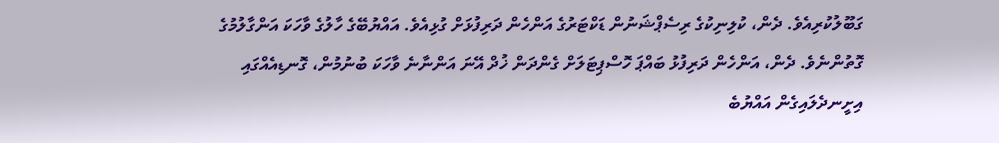ގަބޫލުކުރިއެވެ. ދެން، ކުލިނިކުގެ ރިސެޕްޝަނުން ޑަކްޓަރުގެ އަންހެން ދަރިފުޅަށް ގުޅިއެވެ. އައްޔުބޭގެ ހާލުގެ ވާހަކަ އަންގާލުމުގެ ގޮތުންނެވެ. ދެން، އަންހެން ދަރިފުޅު ބައްޕަ ހޮސްޕިޓަލަށް ގެންދަން ޚުދް އޭނަ އަންނާނެ ވާހަކަ ބުނުމުން، ގޮނޑިއެއްގައި އިށީނދެލައިގެން އައްޔުބެ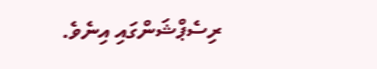ރިސެޕްޝަންގައި އިނެވެ.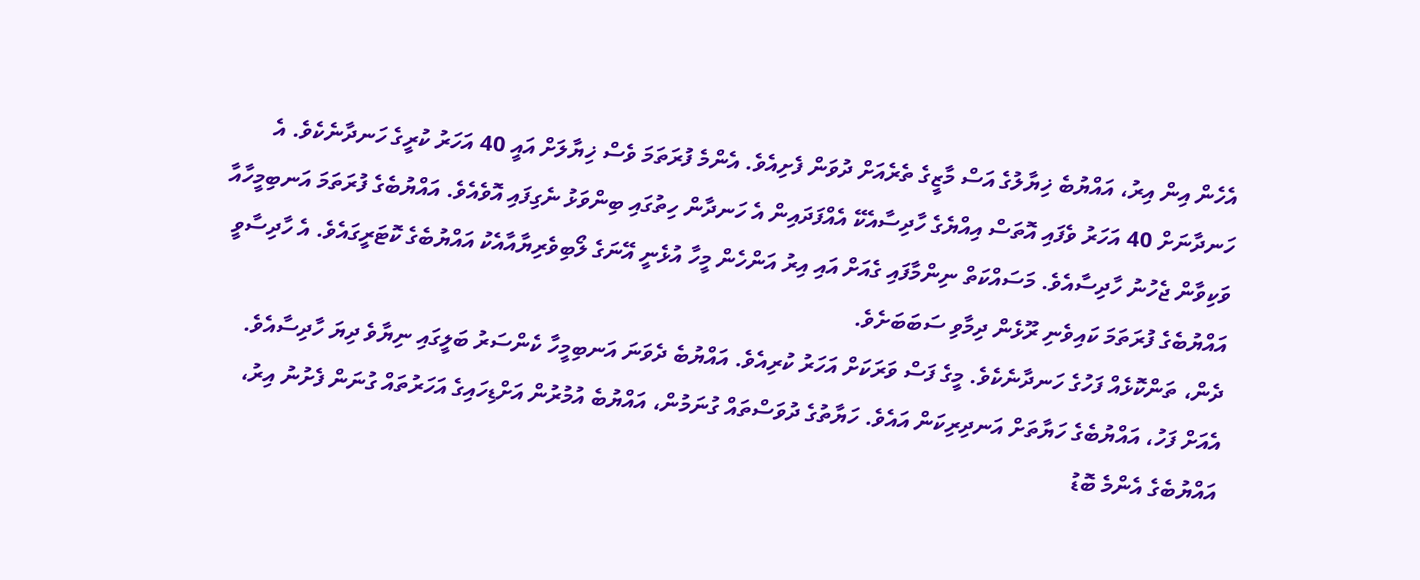އެހެން އިން އިރު، އައްޔުބެ ޚިޔާލުގެ އަސް މާޒީގެ ތެރެއަށް ދުވަން ފެށިއެވެ. އެންމެ ފުރަތަމަ ވެސް ޚިޔާލަށް އައީ 40 އަހަރު ކުރީގެ ހަނދާނެކެވެ. އެ ހަނދާނަށް 40 އަހަރު ވެފައި އޮތަސް އިއްޔެގެ ހާދިސާއެކޭ އެއްފަދައިން އެ ހަނދާން ހިތުގައި ބިންވަޅު ނެގިފައި އޮވެއެވެ. އައްޔުބެގެ ފުރަތަމަ އަނބިމީހާއާ ވަކިވާން ޖެހުނު ހާދިސާއެވެ. މަސައްކަތް ނިންމާފައި ގެއަށް އައި އިރު އަންހެން މީހާ އުޅެނީ އޭނަގެ ލޯބިވެރިޔާއާއެކު އައްޔުބެގެ ކޮޓަރީގައެވެ. އެ ހާދިސާވީ އައްޔުބެގެ ފުރަތަމަ ކައިވެނި ރޫޅެން ދިމާވި ސަބަބަށެވެ.
ދެން، ތަންކޮޅެއް ފަހުގެ ހަނދާނެކެވެ. މީގެ ފަސް ވަރަކަށް އަހަރު ކުރިއެވެ. އައްޔުބެ ދެވަނަ އަނބިމީހާ ކެންސަރު ބަލީގައި ނިޔާވެ ދިޔަ ހާދިސާއެވެ. އެއަށް ފަހު، އައްޔުބެގެ ހަޔާތަށް އަނދިރިކަން އައެވެ. ހަޔާތުގެ ދުވަސްތައް ގުނަމުން، އައްޔުބެ އުމުރުން އަށްޑިހައިގެ އަހަރުތައް ގުނަން ފެށުނު އިރު، އައްޔުބެގެ އެންމެ ބޮޑު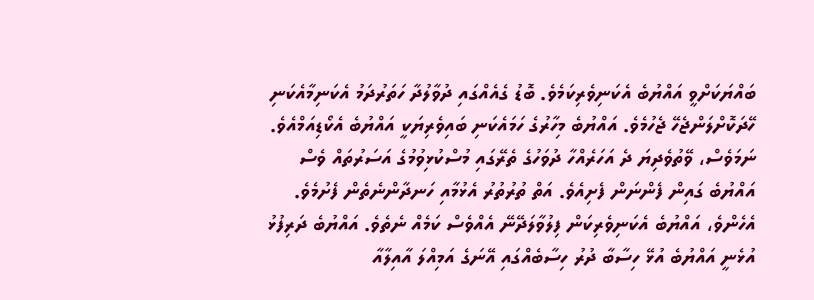ބައްޔަކަށްވީ އައްޔުބެ އެކަނިވެރިކަމެވެ. ބޮޑު ގެއެއްގައި ދުވާލުދާ ހަތަރުދަމު އެކަނިމާއެކަނި ހޭދަކޮށްލަންޖެހޭ ޖެހުމެވެ. އައްޔުބެ މިހާރުގެ ހަމައެކަނި ބައިވެރިޔަކީ އައްޔުބެ އެކޯޑިއަމްއެވެ. ނަމަވެސް، ވޭތުވެދިޔަ ދެ އަހަރެއްހާ ދުވަހުގެ ތެރޭގައި މުސްކުޅިވުމުގެ އަސަރުތައް ވެސް އައްޔުބެ ގައިން ފެންނަން ފެށިއެވެ. އަތް ތުރުތުރު އެޅުމާއި ހަނދާންނެތެން ފެށުމެވެ. އެހެންވެ، އައްޔުބެ އެކަނިވެރިކަން ފިލުވާލަދޭނޭ އެއްވެސް ކަމެއް ނެތެވެ. އައްޔުބެ ދަރިފުޅު އުޅެނީ އައްޔުބެ އުޅޭ ހިސާބާ ދުރު ހިސާބެއްގައި އޭނަގެ އަމިއްލަ އާއިލާއާ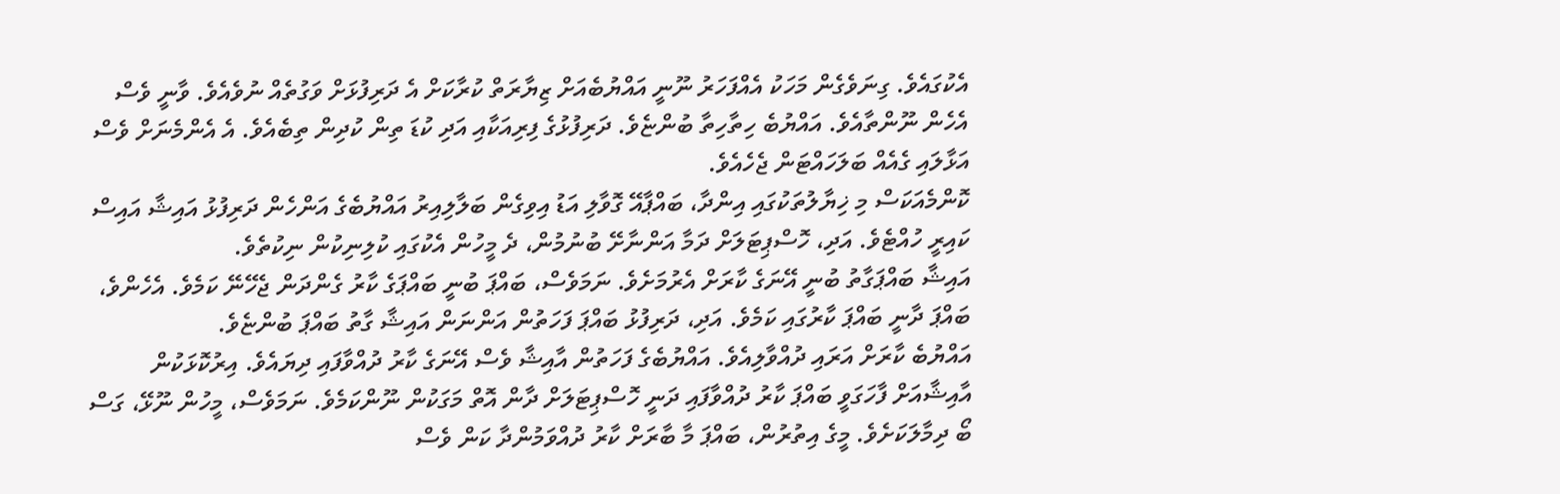އެކުގައެވެ. ގިނަވެގެން މަހަކު އެއްފަހަރު ނޫނީ އައްޔުބެއަށް ޒިޔާރަތް ކުރާކަށް އެ ދަރިފުޅަށް ވަގުތެއް ނުވެއެވެ. ވާނީ ވެސް އެހެން ނޫންތާއެވެ. އައްޔުބެ ހިތާހިތާ ބުންޏެވެ. ދަރިފުޅުގެ ފިރިއަކާއި އަދި ކުޑަ ތިން ކުދިން ތިބެއެވެ. އެ އެންމެނަށް ވެސް އަޅާލައި ގެއެއް ބަލަހައްޓަން ޖެހެއެވެ.
ކޮންމެއަކަސް މި ޚިޔާލުތަކުގައި އިންދާ، ބައްޕާއޭ ގޮވާލި އަޑު އިވިގެން ބަލާލިއިރު އައްޔުބެގެ އަންހެން ދަރިފުޅު އައިޝާ އައިސް ކައިރީ ހުއްޓެވެ. އަދި، ހޮސްޕިޓަލަށް ދަމާ އަންނާށޭ ބުނުމުން، ދެ މީހުން އެކުގައި ކުލިނިކުން ނިކުތެވެ.
އައިޝާ ބައްޕަގާތު ބުނީ އޭނަގެ ކާރަށް އެރުމަށެވެ. ނަމަވެސް، ބައްޕަ ބުނީ ބައްޕަގެ ކާރު ގެންދަން ޖެހޭނޭ ކަމެވެ. އެހެންވެ، ބައްޕަ ދާނީ ބައްޕަ ކާރުގައި ކަމެވެ. އަދި، ދަރިފުޅު ބައްޕަ ފަހަތުން އަންނަން އައިޝާ ގާތު ބައްޕަ ބުންޏެވެ.
އައްޔުބެ ކާރަށް އަރައި ދުއްވާލިއެވެ. އައްޔުބެގެ ފަހަތުން އާއިޝާ ވެސް އޭނަގެ ކާރު ދުއްވާފައި ދިޔައެވެ. އިރުކޮޅަކުން އާއިޝާއަށް ފާހަގަވީ ބައްޕަ ކާރު ދުއްވާފައި ދަނީ ހޮސްޕިޓަލަށް ދާން އޮތް މަގަކުން ނޫންކަމެވެ. ނަމަވެސް، މީހުން ނޫޅޭ، ގަސް ބޯ ދިމާލަކަށެވެ. މީގެ އިތުރުން، ބައްޕަ މާ ބާރަށް ކާރު ދުއްވަމުންދާ ކަން ވެސް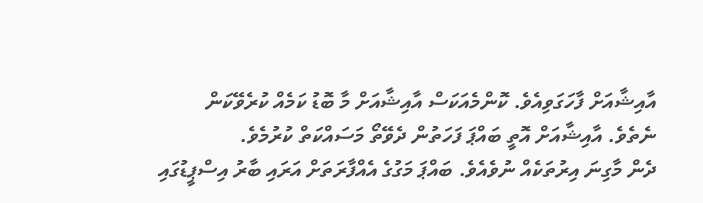އާއިޝާއަށް ފާހަގަވިއެވެ. ކޮންމެއަކަސް އާއިޝާއަށް މާ ބޮޑު ކަމެއް ކުރެވޭކަން ނެތެވެ. އާއިޝާއަށް އޮތީ ބައްޕަ ފަހަތުން ދެވޭތޯ މަސައްކަތް ކުރުމެވެ.
ދެން މާގިނަ އިރުތަކެއް ނުވެއެވެ. ބައްޕަ މަގުގެ އެއްފާރަތަށް އަރައި ބާރު އިސްޕީޑުގައި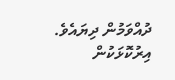ދުއްވަމުން ދިޔައެވެ. އިރުކޮޅަކުން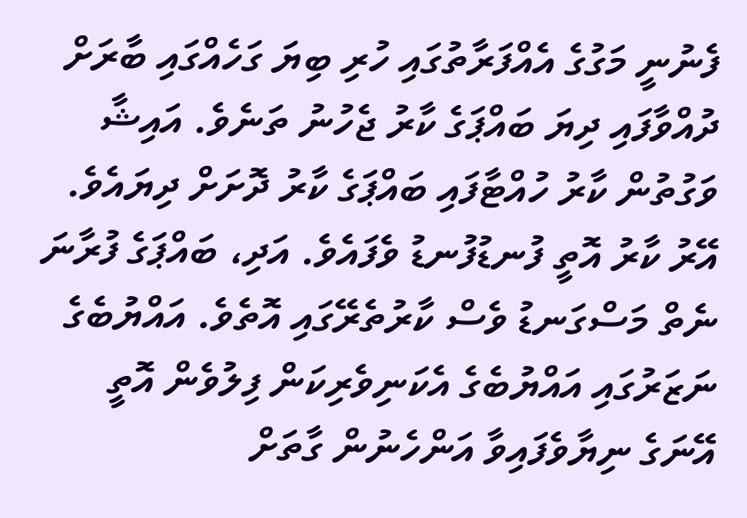ފެނުނީ މަގުގެ އެއްފަރާތުގައި ހުރި ބިޔަ ގަހެއްގައި ބާރަށް ދުއްވާފައި ދިޔަ ބައްޕަގެ ކާރު ޖެހުނު ތަނެވެ. އައިޝާ ވަގުތުން ކާރު ހުއްޓާފައި ބައްޕަގެ ކާރު ދޮށަށް ދިޔައެވެ. އޭރު ކާރު އޮތީ ފުނޑުފުނޑު ވެފައެވެ. އަދި، ބައްޕަގެ ފުރާނަ ނެތް މަސްގަނޑު ވެސް ކާރުތެރޭގައި އޮތެވެ. އައްޔުބެގެ ނަޒަރުގައި އައްޔުބެގެ އެކަނިވެރިކަން ފިލުވެން އޮތީ އޭނަގެ ނިޔާވެފައިވާ އަންހެނުން ގާތަށް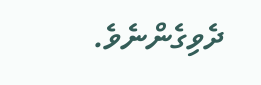ދެވިގެންނެވެ.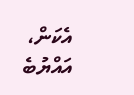އެކަން، އައްޔުބެ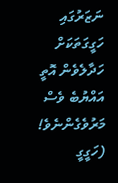ނަޒަރުގައި ހަގީގަތަކަށް ހަދާލެވެން އޮތީ އައްޔުބެ ވެސް މަރުވެގެންނެވެ!
(ހަގީގީ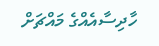ހާދިސާއެއްގެ މައްޗަށް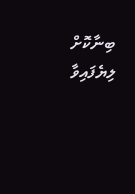ބިނާކޮށް ލިޔެފައިވާ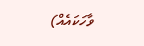ވާހަކައެއް)